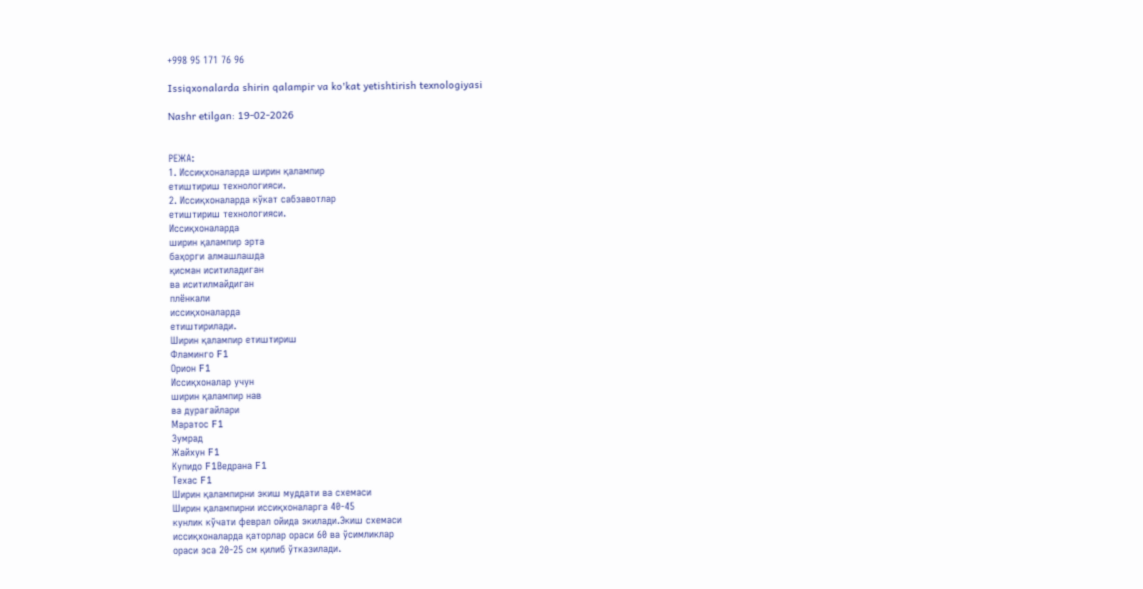+998 95 171 76 96

Issiqxonalarda shirin qalampir va ko'kat yetishtirish texnologiyasi

Nashr etilgan: 19-02-2026


РЕЖА:
1. Иссиқхоналарда ширин қалампир
етиштириш технологияси.
2. Иссиқхоналарда кўкат сабзавотлар
етиштириш технологияси.
Иссиқхоналарда
ширин қалампир эрта
баҳорги алмашлашда
қисман иситиладиган
ва иситилмайдиган
плёнкали
иссиқхоналарда
етиштирилади.
Ширин қалампир етиштириш
Фламинго F1
Орион F1
Иссиқхоналар учун
ширин қалампир нав
ва дурагайлари
Маратос F1
Зумрад
Жайхун F1
Купидо F1Ведрана F1
Техас F1
Ширин қалампирни экиш муддати ва схемаси
Ширин қалампирни иссиқхоналарга 40-45
кунлик кўчати феврал ойида экилади.Экиш схемаси
иссиқхоналарда қаторлар ораси 60 ва ўсимликлар
ораси эса 20-25 см қилиб ўтказилади.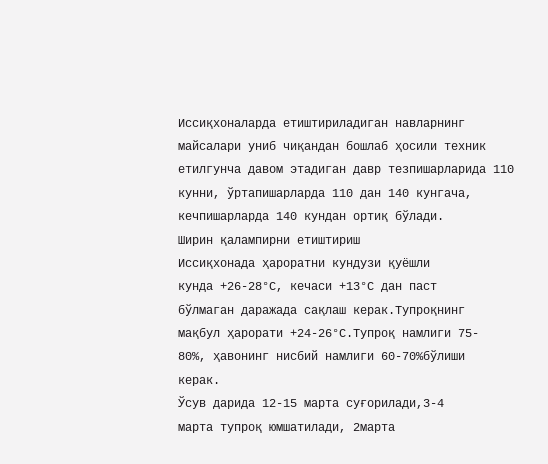Иссиқхоналарда етиштириладиган навларнинг
майсалари униб чиқандан бошлаб ҳосили техник
етилгунча давом этадиган давр тезпишарларида 110
кунни, ўртапишарларда 110 дан 140 кунгача,
кечпишарларда 140 кундан ортиқ бўлади.
Ширин қалампирни етиштириш
Иссиқхонада ҳароратни кундузи қуёшли
кунда +26-28°С, кечаси +13°С дан паст
бўлмаган даражада сақлаш керак.Тупроқнинг
мақбул ҳарорати +24-26°С.Тупроқ намлиги 75-
80%, ҳавонинг нисбий намлиги 60-70%бўлиши
керак.
Ўсув дарида 12-15 марта суғорилади,3-4
марта тупроқ юмшатилади, 2марта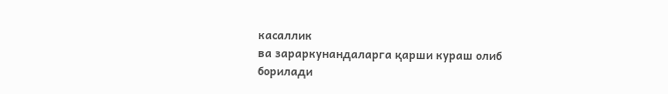касаллик
ва зараркунандаларга қарши кураш олиб
борилади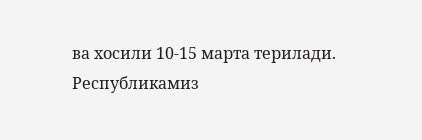ва хосили 10-15 марта терилади.
Республикамиз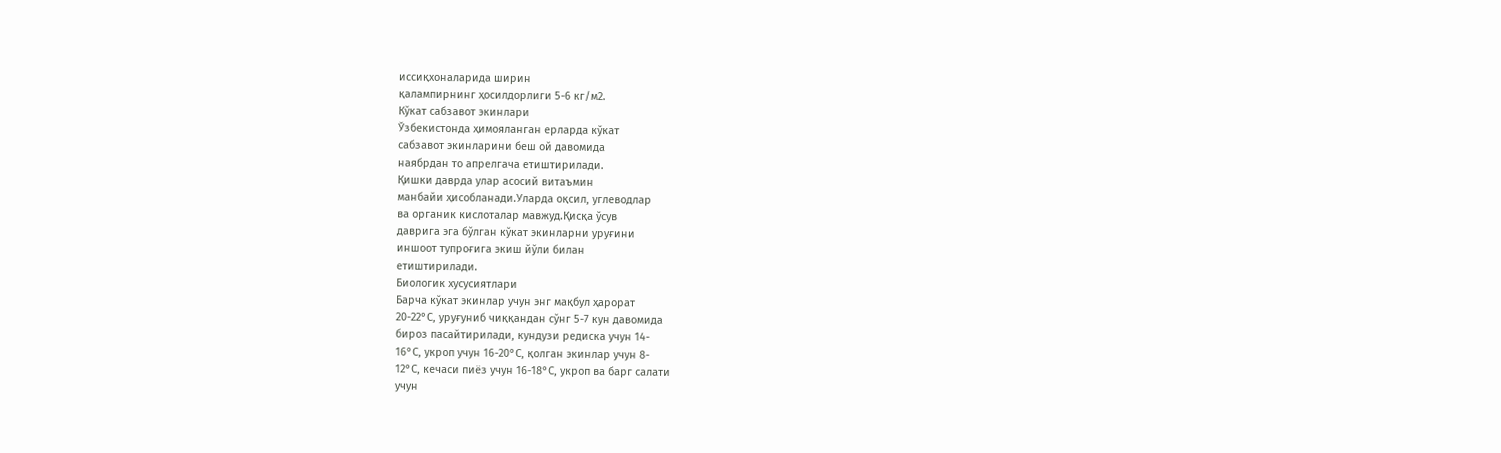иссиқхоналарида ширин
қалампирнинг ҳосилдорлиги 5-6 кг/м2.
Кўкат сабзавот экинлари
Ўзбекистонда ҳимояланган ерларда кўкат
сабзавот экинларини беш ой давомида
наябрдан то апрелгача етиштирилади.
Қишки даврда улар асосий витаъмин
манбайи ҳисобланади.Уларда оқсил, углеводлар
ва органик кислоталар мавжуд.Қисқа ўсув
даврига эга бўлган кўкат экинларни уруғини
иншоот тупроғига экиш йўли билан
етиштирилади.
Биологик хусусиятлари
Барча кўкат экинлар учун энг мақбул ҳарорат
20-22°С, уруғуниб чиққандан сўнг 5-7 кун давомида
бироз пасайтирилади, кундузи редиска учун 14-
16°С, укроп учун 16-20°С, қолган экинлар учун 8-
12°С, кечаси пиёз учун 16-18°С, укроп ва барг салати
учун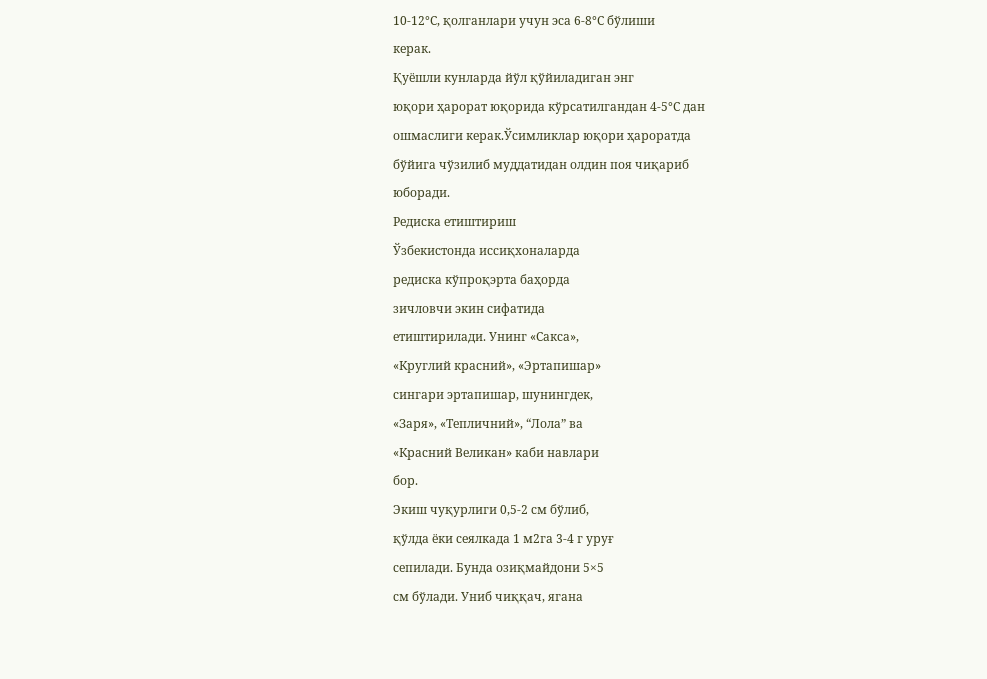10-12°С, қолганлари учун эса 6-8°С бўлиши
керак.
Қуёшли кунларда йўл қўйиладиган энг
юқори ҳарорат юқорида кўрсатилгандан 4-5°С дан
ошмаслиги керак.Ўсимликлар юқори ҳароратда
бўйига чўзилиб муддатидан олдин поя чиқариб
юборади.
Редиска етиштириш
Ўзбекистонда иссиқхоналарда
редиска кўпроқэрта баҳорда
зичловчи экин сифатида
етиштирилади. Унинг «Сакса»,
«Круглий красний», «Эртапишар»
сингари эртапишар, шунингдек,
«Заря», «Тепличний», “Лола” ва
«Красний Великан» каби навлари
бор.
Экиш чуқурлиги 0,5-2 см бўлиб,
қўлда ёки сеялкада 1 м2га 3-4 г уруғ
сепилади. Бунда озиқмайдони 5×5
см бўлади. Униб чиққач, ягана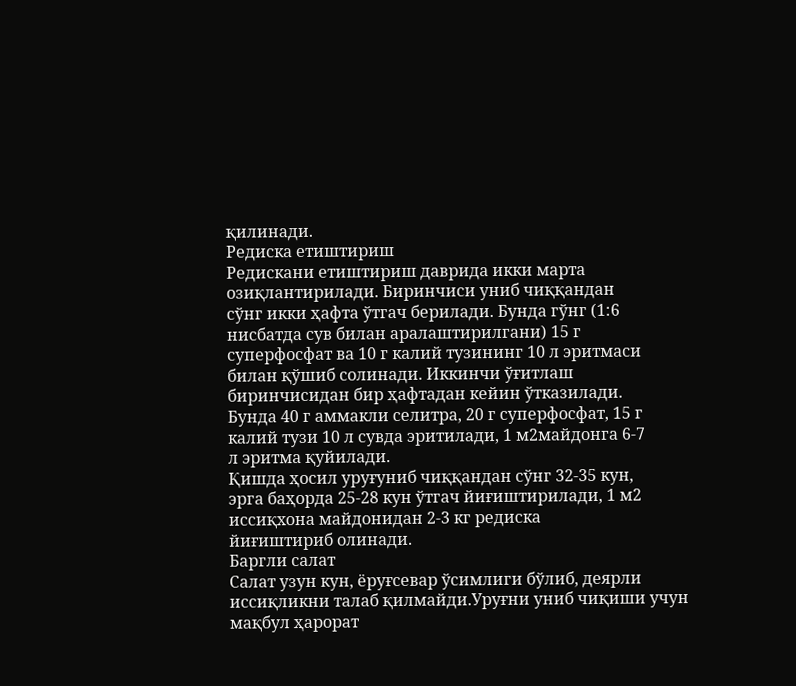қилинади.
Редиска етиштириш
Редискани етиштириш даврида икки марта
озиқлантирилади. Биринчиси униб чиққандан
сўнг икки ҳафта ўтгач берилади. Бунда гўнг (1:6
нисбатда сув билан аралаштирилгани) 15 г
суперфосфат ва 10 г калий тузининг 10 л эритмаси
билан қўшиб солинади. Иккинчи ўғитлаш
биринчисидан бир ҳафтадан кейин ўтказилади.
Бунда 40 г аммакли селитра, 20 г суперфосфат, 15 г
калий тузи 10 л сувда эритилади, 1 м2майдонга 6-7
л эритма қуйилади.
Қишда ҳосил уруғуниб чиққандан сўнг 32-35 кун,
эрга баҳорда 25-28 кун ўтгач йиғиштирилади, 1 м2
иссиқхона майдонидан 2-3 кг редиска
йиғиштириб олинади.
Баргли салат
Салат узун кун, ёруғсевар ўсимлиги бўлиб, деярли
иссиқликни талаб қилмайди.Уруғни униб чиқиши учун
мақбул ҳарорат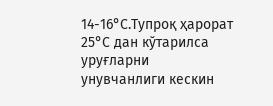14-16°С.Тупроқ ҳарорат 25°С дан кўтарилса
уруғларни унувчанлиги кескин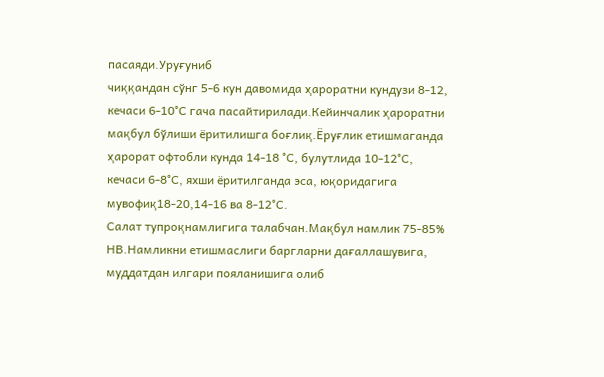пасаяди.Уруғуниб
чиққандан сўнг 5-6 кун давомида ҳароратни кундузи 8-12,
кечаси 6-10°С гача пасайтирилади.Кейинчалик ҳароратни
мақбул бўлиши ёритилишга боғлиқ.Ёруғлик етишмаганда
ҳарорат офтобли кунда 14-18 °С, булутлида 10-12°С,
кечаси 6-8°С, яхши ёритилганда эса, юқоридагига
мувофиқ18-20,14-16 ва 8-12°С.
Салат тупроқнамлигига талабчан.Мақбул намлик 75-85%
НВ.Намликни етишмаслиги баргларни дағаллашувига,
муддатдан илгари пояланишига олиб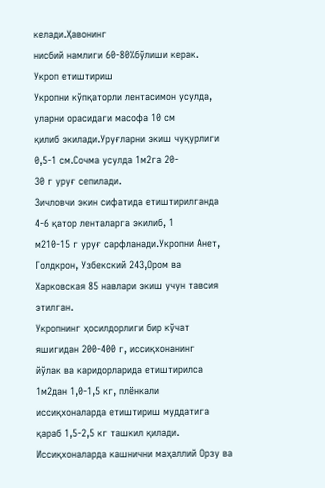келади.Ҳавонинг
нисбий намлиги 60-80%бўлиши керак.
Укроп етиштириш
Укропни кўпқаторли лентасимон усулда, уларни орасидаги масофа 10 см
қилиб экилади.Уруғларни экиш чуқурлиги 0,5-1 см.Сочма усулда 1м2га 20-
30 г уруғ сепилади.
Зичловчи экин сифатида етиштирилганда 4-6 қатор ленталарга экилиб, 1
м210-15 г уруғ сарфланади.Укропни Анет, Голдкрон, Узбекский 243,Ором ва
Харковская 85 навлари экиш учун тавсия этилган.
Укропнинг ҳосилдорлиги бир кўчат яшигидан 200-400 г, иссиқхонанинг
йўлак ва каридорларида етиштирилса 1м2дан 1,0-1,5 кг, плёнкали
иссиқхоналарда етиштириш муддатига қараб 1,5-2,5 кг ташкил қилади.
Иссиқхоналарда кашнични маҳаллий Орзу ва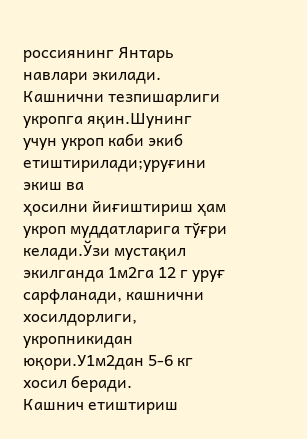россиянинг Янтарь навлари экилади.
Кашнични тезпишарлиги укропга яқин.Шунинг
учун укроп каби экиб етиштирилади;уруғини экиш ва
ҳосилни йиғиштириш ҳам укроп муддатларига тўғри
келади.Ўзи мустақил экилганда 1м2га 12 г уруғ
сарфланади, кашнични хосилдорлиги, укропникидан
юқори.У1м2дан 5-6 кг хосил беради.
Кашнич етиштириш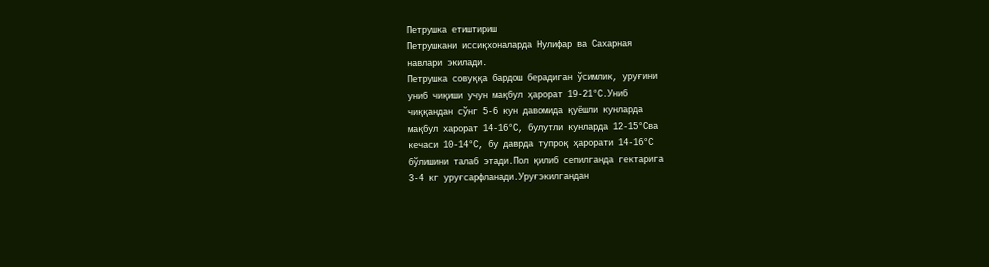Петрушка етиштириш
Петрушкани иссиқхоналарда Нулифар ва Сахарная
навлари экилади.
Петрушка совуққа бардош берадиган ўсимлик, уруғини
униб чиқиши учун мақбул ҳарорат 19-21°С.Униб
чиққандан сўнг 5-6 кун давомида қуёшли кунларда
мақбул харорат 14-16°С, булутли кунларда 12-15°Сва
кечаси 10-14°С, бу даврда тупроқ ҳарорати 14-16°С
бўлишини талаб этади.Пол қилиб сепилганда гектарига
3-4 кг уруғсарфланади.Уруғэкилгандан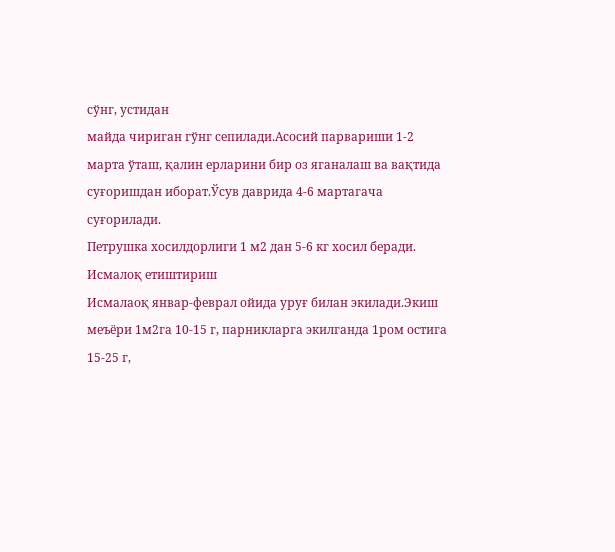сўнг, устидан
майда чириган гўнг сепилади.Асосий парвариши 1-2
марта ўташ, қалин ерларини бир оз яганалаш ва вақтида
суғоришдан иборат.Ўсув даврида 4-6 мартагача
суғорилади.
Петрушка хосилдорлиги 1 м2 дан 5-6 кг хосил беради.
Исмалоқ етиштириш
Исмалаоқ январ-феврал ойида уруғ билан экилади.Экиш
меъёри 1м2га 10-15 г, парникларга экилганда 1ром остига 15-25 г,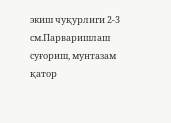экиш чуқурлиги 2-3 см.Парваришлаш суғориш, мунтазам қатор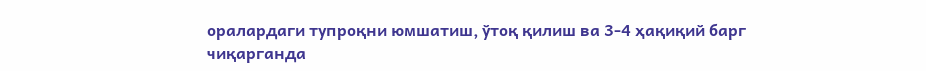оралардаги тупроқни юмшатиш, ўтоқ қилиш ва 3-4 ҳақиқий барг
чиқарганда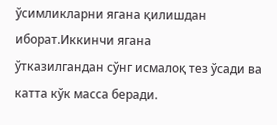ўсимликларни ягана қилишдан иборат.Иккинчи ягана
ўтказилгандан сўнг исмалоқ тез ўсади ва катта кўк масса беради.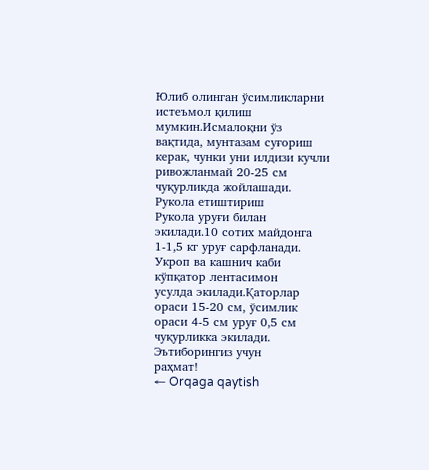Юлиб олинган ўсимликларни истеъмол қилиш мумкин.Исмалоқни ўз
вақтида, мунтазам суғориш керак, чунки уни илдизи кучли
ривожланмай 20-25 см чуқурликда жойлашади.
Рукола етиштириш
Рукола уруғи билан
экилади.10 сотих майдонга
1-1,5 кг уруғ сарфланади.
Укроп ва кашнич каби
кўпқатор лентасимон
усулда экилади.Қаторлар
ораси 15-20 см, ўсимлик
ораси 4-5 см уруғ 0,5 см
чуқурликка экилади.
Эътиборингиз учун
раҳмат!
← Orqaga qaytish